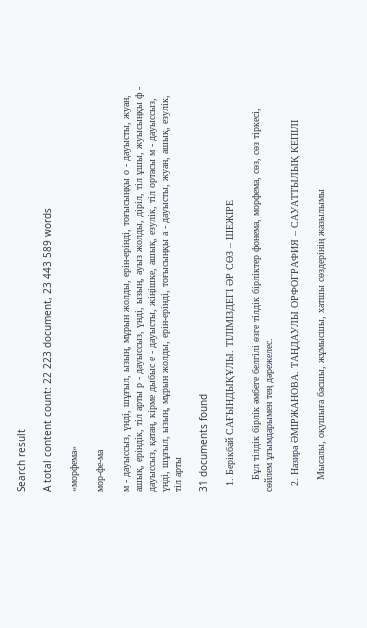Search result

A total content count: 22 223 document, 23 443 589 words

«морфема»

мор-фе-ма

м - дауыссыз, үнді, шұғыл, ызың, мұрын жолды, ерін-ерінді, тоғысыңқы о - дауысты, жуан, ашық, еріндік, тіл арты р - дауыссыз, үнді, ызың, ауыз жолды, діріл, тіл ұшы, жуысыңқы ф - дауыссыз, қатаң, кірме дыбыс е - дауысты, жіңішке, ашық, езулік, тіл ортасы м - дауыссыз, үнді, шұғыл, ызың, мұрын жолды, ерін-ерінді, тоғысыңқы а - дауысты, жуан, ашық, езулік, тіл арты

31 documents found

  1. Берікбай САҒЫНДЫҚҰЛЫ. ТІЛІМІЗДЕГІ ӘР СӨЗ – ШЕЖІРЕ

    Бұл тілдік бірлік әмбеге белгілі өзге тілдік бірліктер фонема, морфема, сөз, сөз тіркесі, сөйлем ұғымдарымен тең дәрежелес.

  2. Назира ӘМІРЖАНОВА. ТАҢДАУЛЫ ОРФОГРАФИЯ – САУАТТЫЛЫҚ КЕПІЛІ

    Мысалы, оқушыға басшы, жұмысшы, хатшы сөздерінің жазылымы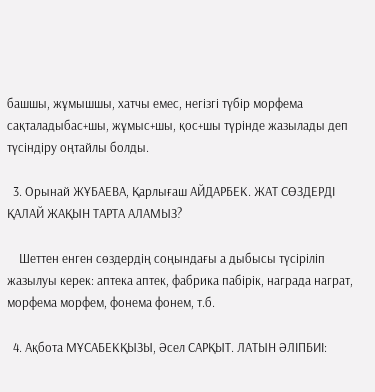башшы, жұмышшы, хатчы емес, негізгі түбір морфема сақталадыбас+шы, жұмыс+шы, қос+шы түрінде жазылады деп түсіндіру оңтайлы болды.

  3. Орынай ЖҰБАЕВА, Қарлығаш АЙДАРБЕК. ЖАТ СӨЗДЕРДІ ҚАЛАЙ ЖАҚЫН ТАРТА АЛАМЫЗ?

    Шеттен енген сөздердің соңындағы а дыбысы түсіріліп жазылуы керек: аптека аптек, фабрика пабірік, награда награт, морфема морфем, фонема фонем, т.б.

  4. Ақбота МҰСАБЕКҚЫЗЫ, Әсел САРҚЫТ. ЛАТЫН ӘЛІПБИІ: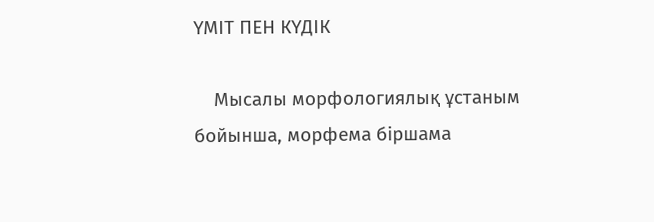ҮМІТ ПЕН КҮДІК

    Мысалы морфологиялық ұстаным бойынша, морфема біршама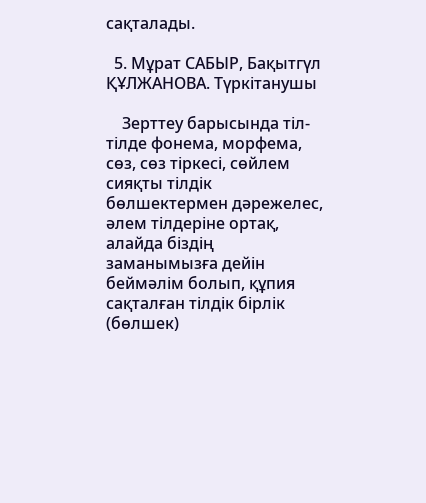сақталады.

  5. Мұрат САБЫР, Бақытгүл ҚҰЛЖАНОВА. Түркітанушы

    Зерттеу барысында тіл-тілде фонема, морфема, сөз, сөз тіркесі, сөйлем сияқты тілдік бөлшектермен дәрежелес, әлем тілдеріне ортақ, алайда біздің заманымызға дейін беймәлім болып, құпия сақталған тілдік бірлік (бөлшек)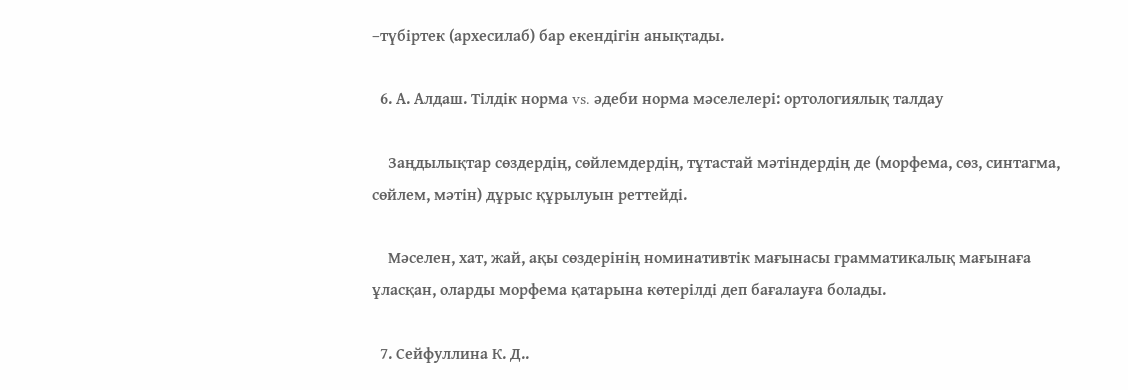–түбіртек (архесилаб) бар екендігін анықтады.

  6. А. Алдаш. Тілдік норма vs. әдеби норма мәселелері: ортологиялық талдау

    Заңдылықтар сөздердің, сөйлемдердің, тұтастай мәтіндердің де (морфема, сөз, синтагма, сөйлем, мәтін) дұрыс құрылуын реттейді.

    Мәселен, хат, жай, ақы сөздерінің номинативтік мағынасы грамматикалық мағынаға ұласқан, оларды морфема қатарына көтерілді деп бағалауға болады.

  7. Сейфуллина К. Д..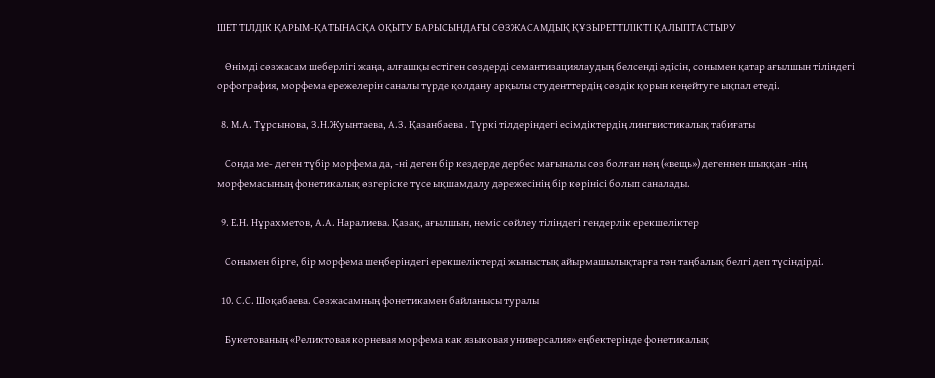ШЕТ ТІЛДІК ҚАРЫМ-ҚАТЫНАСҚА ОҚЫТУ БАРЫСЫНДАҒЫ СӨЗЖАСАМДЫҚ ҚҰЗЫРЕТТІЛІКТІ ҚАЛЫПТАСТЫРУ

    Өнімді сөзжасам шеберлігі жаңа, алғашқы естіген сөздерді семантизациялаудың белсенді әдісін, сонымен қатар ағылшын тіліндегі орфография, морфема ережелерін саналы түрде қолдану арқылы студенттердің сөздік қорын кеңейтуге ықпал етеді.

  8. М.А. Тұрсынова, З.Н.Жуынтаева, А.З. Қазанбаева . Түркі тілдеріндегі есімдіктердің лингвистикалық табиғаты

    Сонда ме- деген түбір морфема да, -ні деген бір кездерде дербес мағыналы сөз болған нəң («вещь») дегеннен шыққан -нің морфемасының фонетикалық өзгеріске түсе ықшамдалу дəрежесінің бір көрінісі болып саналады.

  9. Е.Н. Нұрахметов, А.А. Наралиева. Қазақ, ағылшын, неміс сөйлеу тіліндегі гендерлік ерекшеліктер

    Сонымен бірге, бір морфема шеңберіндегі ерекшеліктерді жыныстық айырмашылықтарға тән таңбалық белгі деп түсіндірді.

  10. С.С. Шоқабаева. Cөзжасамның фонетикамен байланысы туралы

    Букетованың «Реликтовая корневая морфема как языковая универсалия» еңбектерінде фонетикалық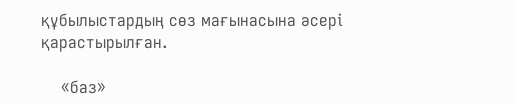құбылыстардың сөз мағынасына әсері қарастырылған.

    «баз»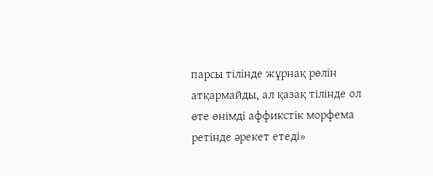парсы тілінде жұрнақ рөлін атқармайды, ал қазақ тілінде ол өте өнімді аффикстік морфема ретінде әрекет етеді»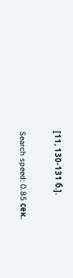[11, 130-131 б.].

Search speed: 0.85 сек.